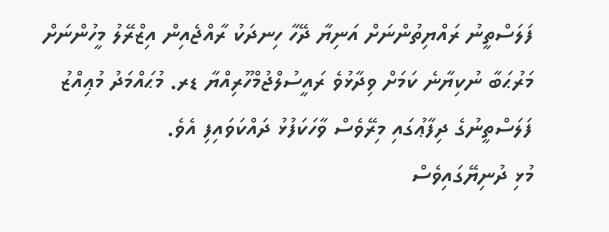ފަލަސްތީނު ރައްޔިތުންނަށް އަނިޔާ ދޭހާ ހިނދަކު ރާއްޖެއިން އިޒްރޭލު މީހުންނަށް މަރުޙަބާ ނުކިޔާނެ ކަމަށް ވިދާޅުވެ ރައީސުލްޖުމްހޫރިއްޔާ ޑރ. މުޙައްމަދު މުޢިއްޒު ފަލަސްތީނުގެ ދިފާޢުގައި މިރޭވެސް ވާހަކަފުޅު ދައްކަވައިފި އެވެ.
މުޅި ދުނިޔޭގައިވެސް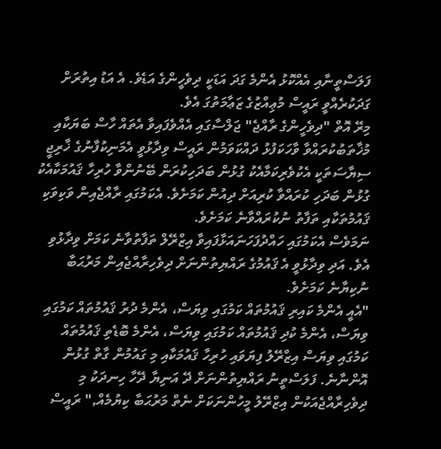ފަލަސްތީނާއި އެއްކޮޅު އެންމެ ގަދަ އަޑަކީ ދިވެހީންގެ އަޑެވެ. އެ އަޑު އިތުރަށް ގަދަކުރެއްވީ ރައީސް މުޢިއްޒުގެ ޒަޢާމަތުގަ އެވެ.
މިރޭ އޮތް "ދިވެހީންގެ ރާއްޖެ" ޖަލްސާގައި އެއްވެފައިވާ އެތައް ހާސް ބަޔަކާއި މުޚާތަބުކުރައްވާ ވާހަކަފުޅު ދައްކަވަމުން ރައީސް ވިދާޅުވީ އެމަނިކުފާނުގެ ޚާރިޖީ ސިޔާސަތަކީ އެކުވެރިކަމާއެކު ގުޅުން ބަދަހިކުރަން ބޭނުންވާ ހުރިހާ ޤައުމަކާއެކު ގުޅުން ބަދަހި ކުރައްވާ ކުރިއަށް ދިއުން ކަމަށެވެ. އެކަމުގައި ރާއްޖެއިން ވަކިވަކި ޤައުމުތަކާއި ތަފާތު ނުކުރައްވާނެ ކަމަށެވެ.
ނަމަވެސް އެކަމުގައި ހައްދުފަހަނައަޅާފައިވާ އިޒްރޭލް ތަފާތުވާނެ ކަމަށް ވިދާޅުވި އެވެ. އަދި ވިދާޅުވީ އެ ޤައުމުގެ ރައްޔިތުންނަށް ދިވެހިރާއްޖެއިން މަރުޙަބާ ނުކިޔާނެ ކަމަށެވެ.
"އެއީ އެންމެ ކައިރި ޤައުމުތައް ކަމުގައި ވިޔަސް، އެންމެ ދުރު ޤައުމުތައް ކަމުގައި ވިޔަސް، އެންމެ ކުދި ޤައުމުތައް ކަމުގައި ވިޔަސް، އެންމެ ބޮޑެތި ޤައުމުތައް ކަމުގައި ވިޔަސް އިޒްރޭލު ފިޔަވައި ހުރިހާ ޤައުމަކާއި މި ގައުމުން ގާތް ގުޅުން އޮންނާނެ. ފަލަސްތީނު ރައްޔިތުންނަށް ދޭ އަނިޔާ ދޭހާ ހިނދަކު މި ދިވެހިރާއްޖެއަކުން އިޒްރޭލު މީހުންނަކަށް ނެތް މަރުޙަބާ ކިޔުމެއް," ރައީސް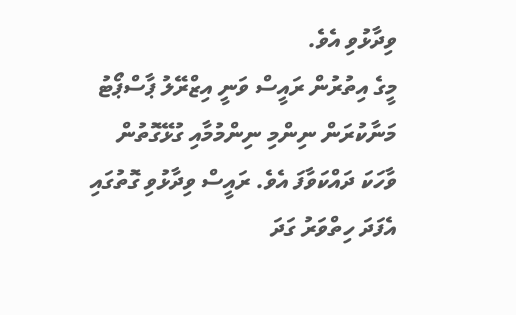ވިދާޅުވި އެވެ.
މީގެ އިތުރުން ރައީސް ވަނީ އިޒްރޭލު ޕާސްޕޯޓު މަނާކުރަން ނިންމި ނިންމުމާއި ގުޅޭގޮތުން ވާހަކަ ދައްކަވާފަ އެވެ. ރައީސް ވިދާޅުވި ގޮތުގައި އެފަދަ ހިތްވަރު ގަދަ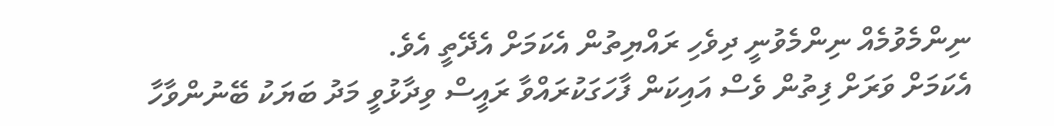ނިންމެވުމެއް ނިންމެވުނީ ދިވެހި ރައްޔިތުން އެކަމަށް އެދޭތީ އެވެ.
އެކަމަށް ވަރަށް ފިތުން ވެސް އައިކަން ފާހަގަކުރައްވާ ރައީސް ވިދާޅުވީ މަދު ބަޔަކު ބޭނުންވާހާ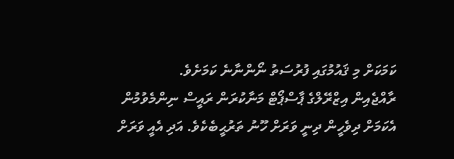ކަމަކަށް މި ޤައުމުގައި ފުރުސަތު ނޯންނާނެ ކަމަށެވެ.
ރާއްޖެއިން އިޒްރޭލްގެ ޕާސްޕޯޓް މަނާކުރަން ރައީސް ނިންމެވުމުން އެކަމަށް ދިވެހީން ދިނީ ވަރަށް ހޫނު ތަރުޙީބެކެވެ. އަދި އެއީ ވަރަށް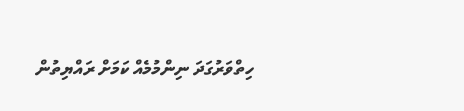ހިތްވަރުގަދަ ނިންމުމެއް ކަމަށް ރައްޔިތުން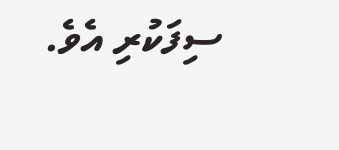ސިފަކުރި އެވެ.